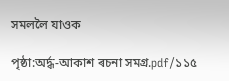সমললৈ যাওক

পৃষ্ঠা:অৰ্দ্ধ-আকাশ ৰচনা সমগ্ৰ.pdf/১১৫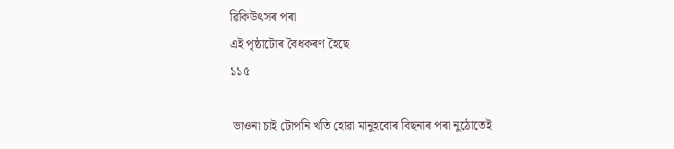ৱিকিউৎসৰ পৰা
এই পৃষ্ঠাটোৰ বৈধকৰণ হৈছে
১১৫

 ভাওনা চাই টোপনি খতি হোৱা মানুহবোৰ বিছনাৰ পৰা নুঠোতেই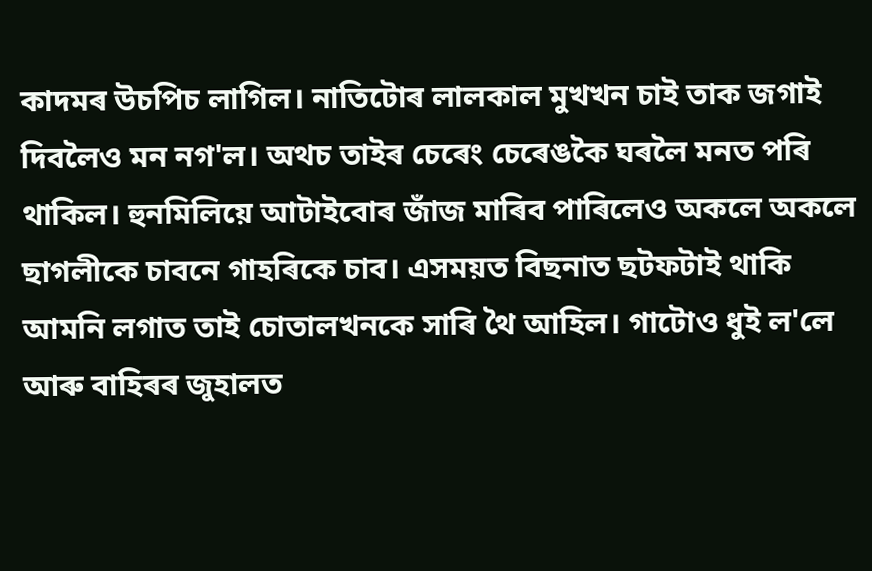কাদমৰ উচপিচ লাগিল। নাতিটোৰ লালকাল মুখখন চাই তাক জগাই দিবলৈও মন নগ'ল। অথচ তাইৰ চেৰেং চেৰেঙকৈ ঘৰলৈ মনত পৰি থাকিল। হুনমিলিয়ে আটাইবোৰ জাঁজ মাৰিব পাৰিলেও অকলে অকলে ছাগলীকে চাবনে গাহৰিকে চাব। এসময়ত বিছনাত ছটফটাই থাকি আমনি লগাত তাই চোতালখনকে সাৰি থৈ আহিল। গাটোও ধুই ল'লে আৰু বাহিৰৰ জুহালত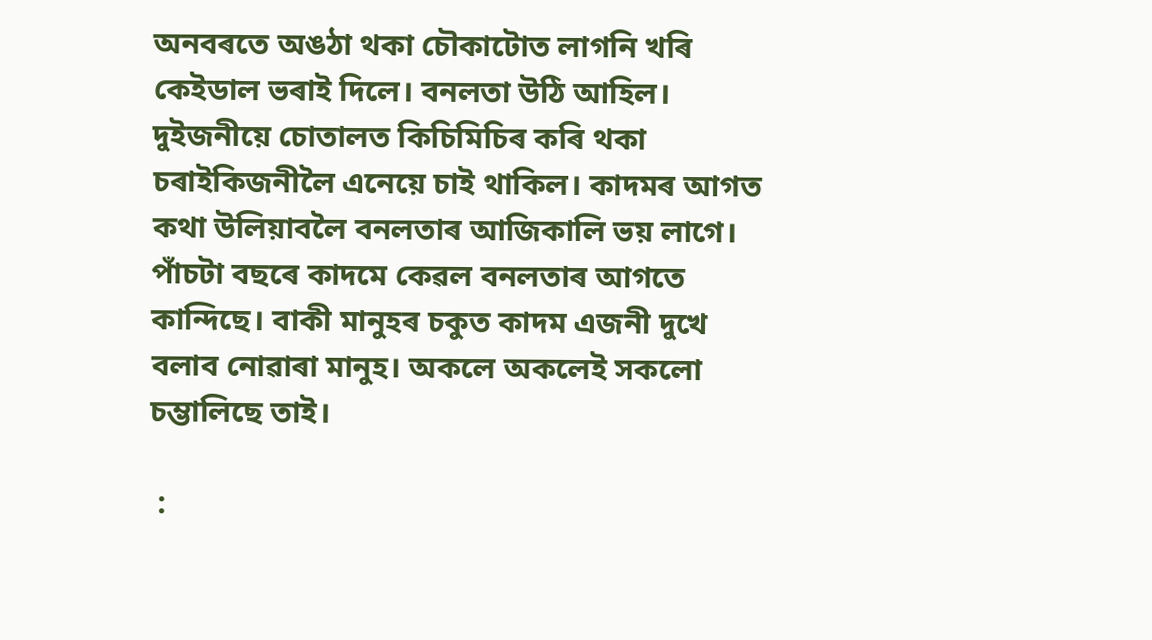অনবৰতে অঙঠা থকা চৌকাটোত লাগনি খৰি কেইডাল ভৰাই দিলে। বনলতা উঠি আহিল। দুইজনীয়ে চোতালত কিচিমিচিৰ কৰি থকা চৰাইকিজনীলৈ এনেয়ে চাই থাকিল। কাদমৰ আগত কথা উলিয়াবলৈ বনলতাৰ আজিকালি ভয় লাগে। পাঁচটা বছৰে কাদমে কেৱল বনলতাৰ আগতে কান্দিছে। বাকী মানুহৰ চকুত কাদম এজনী দুখে বলাব নোৱাৰা মানুহ। অকলে অকলেই সকলো চম্ভালিছে তাই।

 :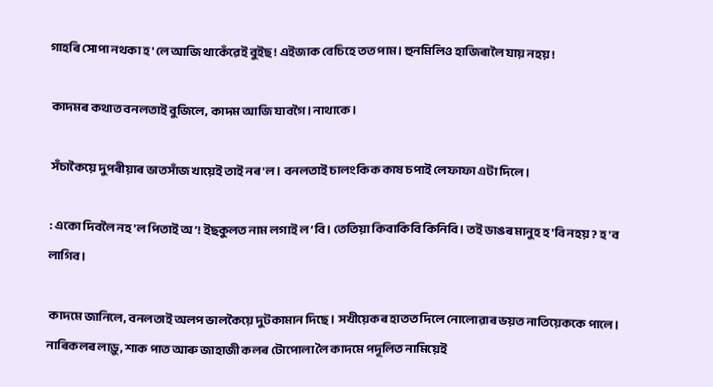গাহৰি সোপা নথকা হ'লে আজি থাকেঁৱেই বুইছ! এইজাক বেচিহে তত পাম। হুনমিলিও হাজিৰালৈ যায় নহয়!

 কাদমৰ কথাত বনলতাই বুজিলে, কাদম আজি যাবগৈ। নাথাকে।

 সঁচাকৈয়ে দুপৰীয়াৰ ভাতসাঁজ খায়েই তাই নৰ'ল। বনলতাই চালংকিক কাষ চপাই লেফাফা এটা দিলে।

 : একো দিবলৈ নহ'ল পিতাই অ’! ইছকুলত নাম লগাই ল’বি। তেতিয়া কিবাকিবি কিনিবি। তই ডাঙৰ মানুহ হ'বি নহয়? হ'ব লাগিব।

 কাদমে জানিলে, বনলতাই অলপ ভালকৈয়ে দুটকামান দিছে। সখীয়েকৰ হাতত দিলে নোলোৱাৰ ভয়ত নাতিয়েককে পালে। নাৰিকলৰ লাড়ু, শাক পাত আৰু জাহাজী কলৰ টোপোলা লৈ কাদমে পদূলিত নামিয়েই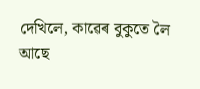দেখিলে, কাৱেৰ বুকুতে লৈ আছে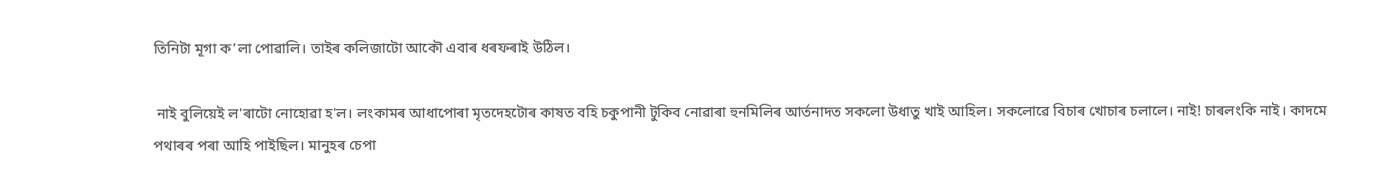তিনিটা মূগা ক’লা পোৱালি। তাইৰ কলিজাটো আকৌ এবাৰ ধৰফৰাই উঠিল।

 নাই বুলিয়েই ল'ৰাটো নোহোৱা হ'ল। লংকামৰ আধাপোৰা মৃতদেহটোৰ কাষত বহি চকুপানী টুকিব নোৱাৰা হুনমিলিৰ আৰ্তনাদত সকলো উধাতু খাই আহিল। সকলোৱে বিচাৰ খোচাৰ চলালে। নাই! চাৰলংকি নাই। কাদমে পথাৰৰ পৰা আহি পাইছিল। মানুহৰ চেপা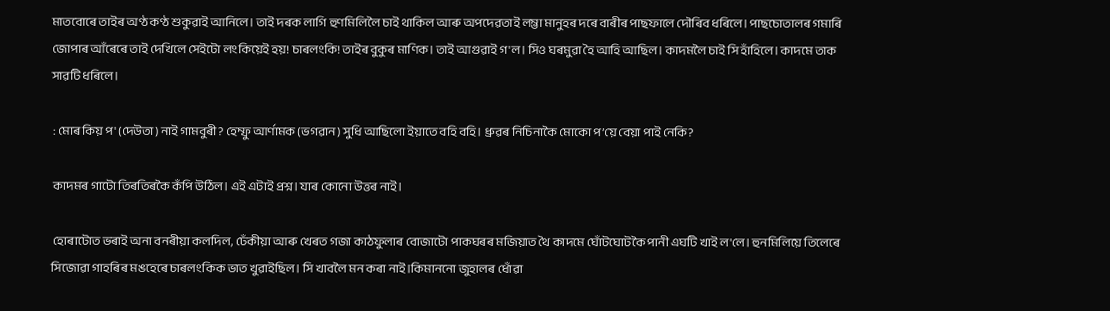মাতবোৰে তাইৰ অণ্ঠ কণ্ঠ শুকুৱাই আনিলে। তাই দৰক লাগি হুণমিলিলৈ চাই থাকিল আৰু অপদেৱতাই লম্ভা মানুহৰ দৰে বাৰীৰ পাছফালে দৌৰিব ধৰিলে। পাছচোতালৰ গমাৰি জোপাৰ আঁৰেৰে তাই দেখিলে সেইটো লংকিয়েই হয়! চাৰলংকি! তাইৰ বুকুৰ মাণিক। তাই আগুৱাই গ'ল। সিও ঘৰমুৱা হৈ আহি আছিল। কাদমলৈ চাই সি হাঁহিলে। কাদমে তাক সাৱটি ধৰিলে।

 : মোৰ কিয় প' (দেউতা) নাই গামবুৰী? হেম্ফু আৰ্ণামক (ভগৱান) সুধি আছিলো ইয়াতে বহি বহি। ধ্ৰুৱৰ নিচিনাকৈ মোকো প’য়ে বেয়া পাই নেকি?

 কাদমৰ গাটো তিৰতিৰকৈ কঁপি উঠিল। এই এটাই প্ৰশ্ন। যাৰ কোনো উত্তৰ নাই।

 হোৰাটোত ভৰাই অনা বনৰীয়া কলদিল, ঢেঁকীয়া আৰু খেৰত গজা কাঠফুলাৰ বোজাটো পাকঘৰৰ মজিয়াত থৈ কাদমে ঘোঁটঘোটকৈ পানী এঘটি খাই ল'লে। হুনমিলিয়ে তিলেৰে সিজোৱা গাহৰিৰ মঙহেৰে চাৰলংকিক ভাত খুৱাইছিল। সি খাবলৈ মন কৰা নাই।কিমাননো জুহালৰ ধোঁৱা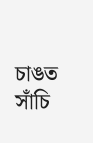চাঙত সাঁচি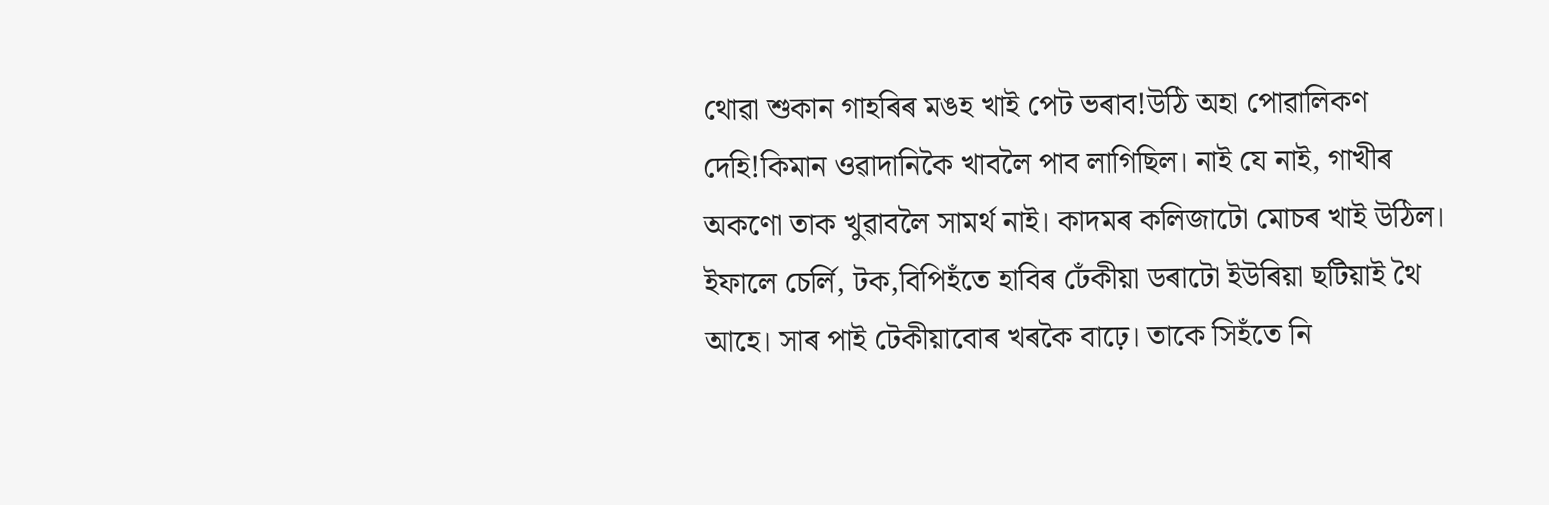থোৱা শুকান গাহৰিৰ মঙহ খাই পেট ভৰাব!উঠি অহা পোৱালিকণ দেহি!কিমান ওৱাদানিকৈ খাবলৈ পাব লাগিছিল। নাই যে নাই, গাখীৰ অকণো তাক খুৱাবলৈ সামৰ্থ নাই। কাদমৰ কলিজাটো মোচৰ খাই উঠিল। ইফালে চেৰ্লি, টক,বিপিহঁতে হাবিৰ ঢেঁকীয়া ডৰাটো ইউৰিয়া ছটিয়াই থৈ আহে। সাৰ পাই টেকীয়াবোৰ খৰকৈ বাঢ়ে। তাকে সিহঁতে নি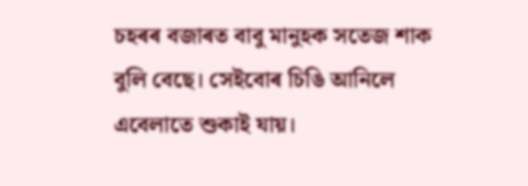চহৰৰ বজাৰত বাবু মানুহক সতেজ শাক বুলি বেছে। সেইবোৰ চিঙি আনিলে এবেলাতে শুকাই যায়।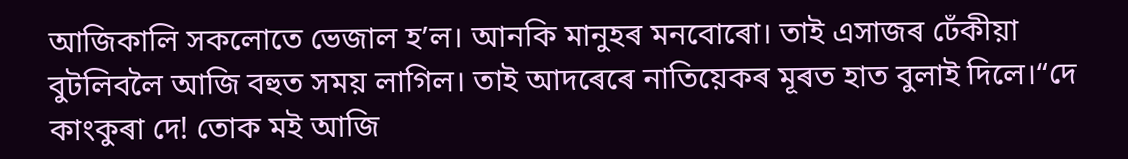আজিকালি সকলোতে ভেজাল হ’ল। আনকি মানুহৰ মনবোৰো। তাই এসাজৰ ঢেঁকীয়া বুটলিবলৈ আজি বহুত সময় লাগিল। তাই আদৰেৰে নাতিয়েকৰ মূৰত হাত বুলাই দিলে।“দে কাংকুৰা দে! তোক মই আজি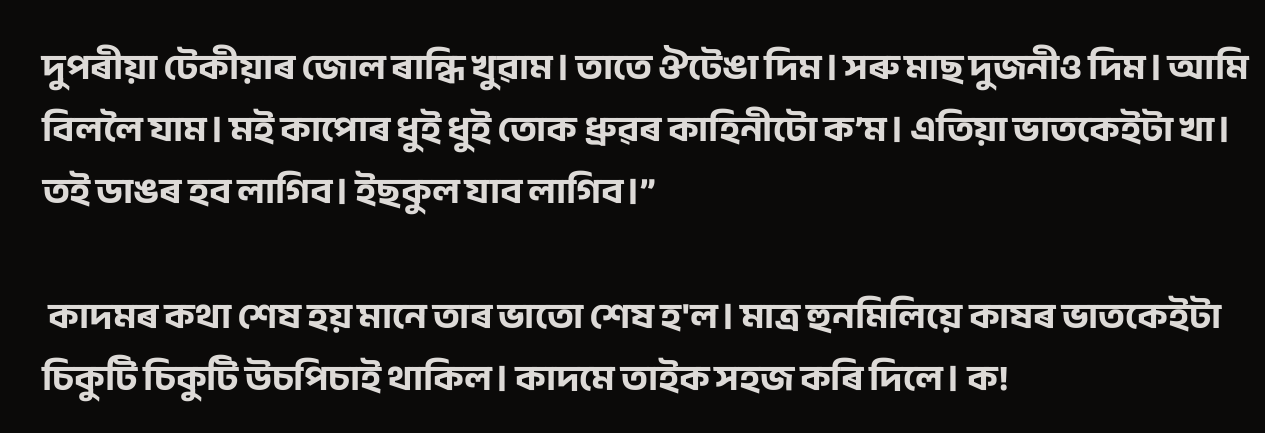দুপৰীয়া টেকীয়াৰ জোল ৰান্ধি খুৱাম। তাতে ঔটেঙা দিম। সৰু মাছ দুজনীও দিম। আমি বিললৈ যাম। মই কাপোৰ ধুই ধুই তোক ধ্ৰুৱৰ কাহিনীটো ক’ম। এতিয়া ভাতকেইটা খা। তই ডাঙৰ হব লাগিব। ইছকুল যাব লাগিব।”

 কাদমৰ কথা শেষ হয় মানে তাৰ ভাতো শেষ হ'ল। মাত্ৰ হুনমিলিয়ে কাষৰ ভাতকেইটা চিকুটি চিকুটি উচপিচাই থাকিল। কাদমে তাইক সহজ কৰি দিলে। ক!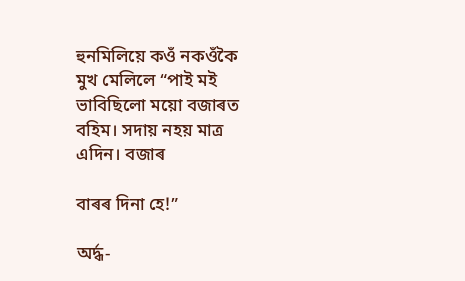হুনমিলিয়ে কওঁ নকওঁকৈ মুখ মেলিলে “পাই মই ভাবিছিলো ময়ো বজাৰত বহিম। সদায় নহয় মাত্ৰ এদিন। বজাৰ

বাৰৰ দিনা হে!”

অৰ্দ্ধ-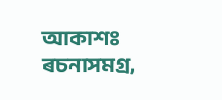আকাশঃ ৰচনাসমগ্র,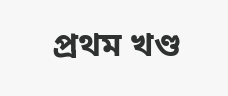প্রথম খণ্ড